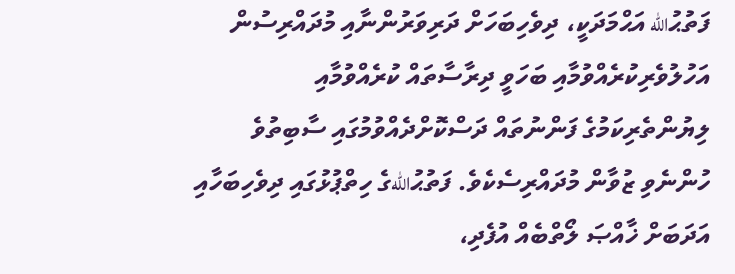ފަތުޙުالله އަޙްމަދަކީ، ދިވެހިބަހަށް ދަރިވަރުންނާއި މުދައްރިސުން އަހުލުވެރިކުރެއްވުމާއި ބަހަވީ ދިރާސާތައް ކުރެއްވުމާއި ލިޔުންތެރިކަމުގެ ފަންނުތައް ދަސްކޮށްދެއްވުމުގައި ސާބިތުވެ ހުންނެވި ޒުވާން މުދައްރިސެކެވެ. ފަތުޙުاللهގެ ހިތްޕުޅުގައި ދިވެހިބަހާއި އަދަބަށް ޚާއްޞަ ލޯތްބެއް އުފެދި،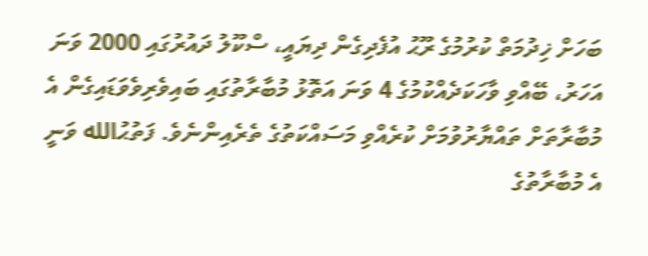ބަހަށް ޚިދުމަތް ކުރުމުގެ ރޫޙު އުފެދިގެން ދިޔައީ، ސްކޫލު ދައުރުގައި 2000 ވަނަ އަހަރު، ބޭއްވި ވާހަކަދެއްކުމުގެ 4 ވަނަ އަތޮޅު މުބާރާތުގައި ބައިވެރިވެވަޑައިގެން އެ މުބާރާތަށް ތައްޔާރުވުމަށް ކުރެއްވި މަސައްކަތުގެ ތެރެއިންނެވެ. ފަތުޙުالله ވަނީ އެ މުބާރާތުގެ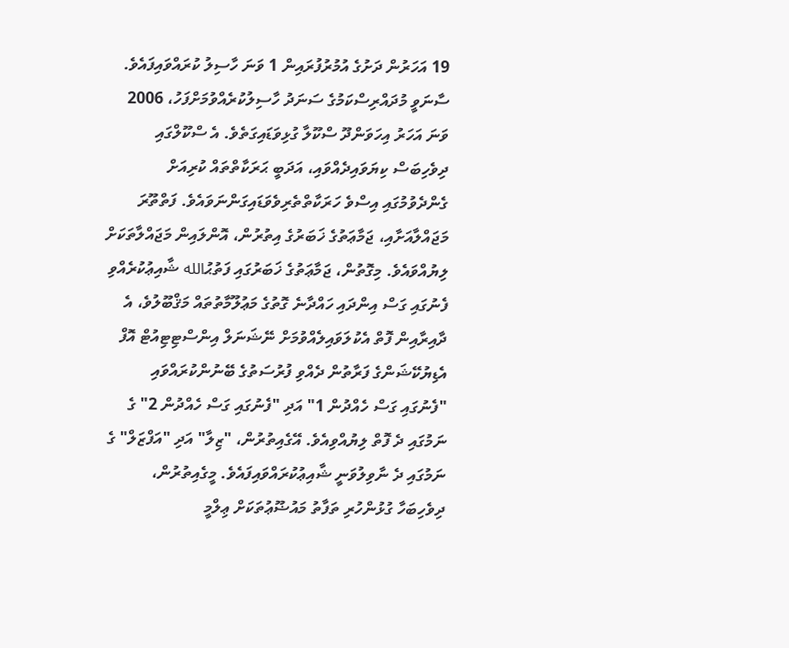19 އަހަރުން ދަށުގެ އުމުރުފުރައިން 1 ވަނަ ހާސިލު ކުރައްވައިފައެވެ.
ސާނަވީ މުދައްރިސްކަމުގެ ސަނަދު ހާސިލުކުރެއްވުމަށްފަހު، 2006 ވަނަ އަހަރު އިހަވަންދޫ ސްކޫލާ ގުޅިވަޑައިގަތެވެ. އެ ސްކޫލްގައި ދިވެހިބަސް ކިޔަވައިދެއްވައި، އަދަބީ ޙަރަކާތްތައް ކުރިއަށް ގެންދެވުމުގައި އިސްވެ ހަރަކާތްތެރިވެވަޑައިގަންނަވައެވެ. ފަތްތޫރަ މަޖައްލާއަށާއި، ޖަމާޢަތުގެ ޚަބަރުގެ އިތުރުން، އޮންލައިން މަޖައްލާތަކަށް ލިޔުއްވައެވެ. މިގޮތުން، ޖަމާޢަތުގެ ޚަބަރުގައި ފަތުޙުالله ޝާއިޢުކުރެއްވި ފެނުގައި ގަސް އިންދައި ހައްދާނެ ގޮތުގެ މަޢުލޫމާތުތައް މަޤްބޫލުވެ، އެ ދާއިރާއިން ފޮތް އެކުލަވައިލެއްވުމަށް ނޭޝަނަލް އިންސްޓިޓިއުޓް އޮފް އެޑިޔުކޭޝަންގެ ފަރާތުން ދެއްވި ފުރުސަތުގެ ބޭނުންކުރައްވައި "ފެނުގައި ގަސް ހެއްދުން 1" އަދި "ފެނުގައި ގަސް ހެއްދުން 2" ގެ ނަމުގައި ދެ ފޮތް ލިޔުއްވިއެވެ. އޭގެއިތުރުން، "ޒިލާ" އަދި "އަފްޒަލް" ގެ ނަމުގައި ދެ ނާވިލުވަނީ ޝާއިޢުކުރައްވައިފައެވެ. މީގެއިތުރުން، ދިވެހިބަހާ ގުޅުންހުރި ތަފާތު މައުޟޫޢުތަކަށް ޢިލްމީ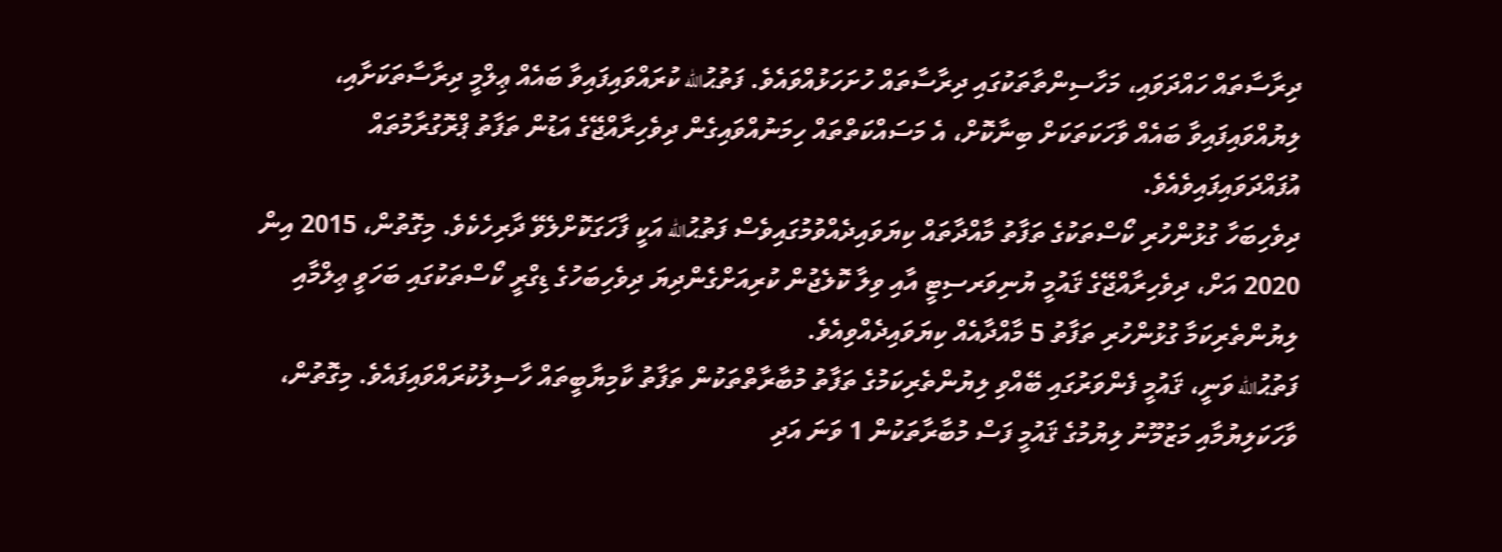ދިރާސާތައް ހައްދަވައި، މަހާސިންތާތަކުގައި ދިރާސާތައް ހުށަހަޅުއްވައެވެ. ފަތުޙުالله ކުރައްވައިފައިވާ ބައެއް ޢިލްމީ ދިރާސާތަކަށާއި، ލިޔުއްވައިފައިވާ ބައެއް ވާހަކަތަކަށް ބިނާކޮށް، އެ މަސައްކަތްތައް ހިމަނުއްވައިގެން ދިވެހިރާއްޖޭގެ އަޑުން ތަފާތު ޕްރޮގުރާމުތައް އުފައްދަވައިފައިވެއެވެ.
ދިވެހިބަހާ ގުޅުންހުރި ކޯސްތަކުގެ ތަފާތު މާއްދާތައް ކިޔަވައިދެއްވުމުގައިވެސް ފަތުޙުالله އަކީ ފާހަގަކޮށްލެވޭ ދާރިހެކެވެ. މިގޮތުން، 2015 އިން 2020 އަށް، ދިވެހިރާއްޖޭގެ ޤައުމީ ޔުނިވަރސިޓީ އާއި ވިލާ ކޮލެޖުން ކުރިއަށްގެންދިޔަ ދިވެހިބަހުގެ ޑިގްރީ ކޯސްތަކުގައި ބަހަވީ ޢިލްމާއި ލިޔުންތެރިކަމާ ގުޅުންހުރި ތަފާތު 5 މާއްދާއެއް ކިޔަވައިދެއްވިއެވެ.
ފަތުޙުالله ވަނީ، ޤައުމީ ފެންވަރުގައި ބޭއްވި ލިޔުންތެރިކަމުގެ ތަފާތު މުބާރާތްތަކުން ތަފާތު ކާމިޔާބީތައް ހާސިލުކުރައްވައިފައެވެ. މިގޮތުން، ވާހަކަލިޔުމާއި މަޒުމޫނު ލިޔުމުގެ ޤައުމީ ފަސް މުބާރާތަކުން 1 ވަނަ އަދި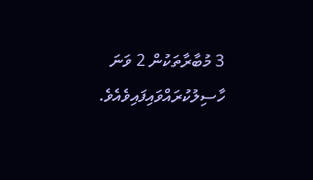3 މުބާރާތަކުން 2 ވަނަ ހާސިލުކުރައްވައިފައިވެއެވެ.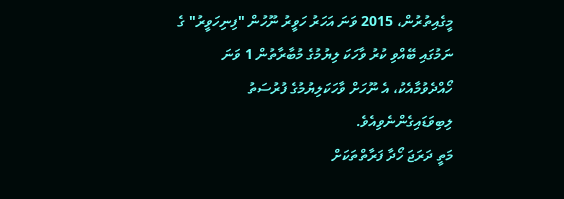މީގެއިތުރުން، 2015 ވަނަ އަހަރު ހަވީރު ނޫހުން "ފިނިހަވީރު" ގެ ނަމުގައި ބޭއްވި ކުރު ވާހަކަ ލިޔުމުގެ މުބާރާތުން 1 ވަނަ ހޯއްދެވުމާއެކު، އެ ނޫހަށް ވާހަކަލިޔުމުގެ ފުރުސަތު ލިބިވަޑައިގެންނެވިއެވެ.
މަތީ ދަރަޖަ ހޯދާ ފަރާތްތަކަށް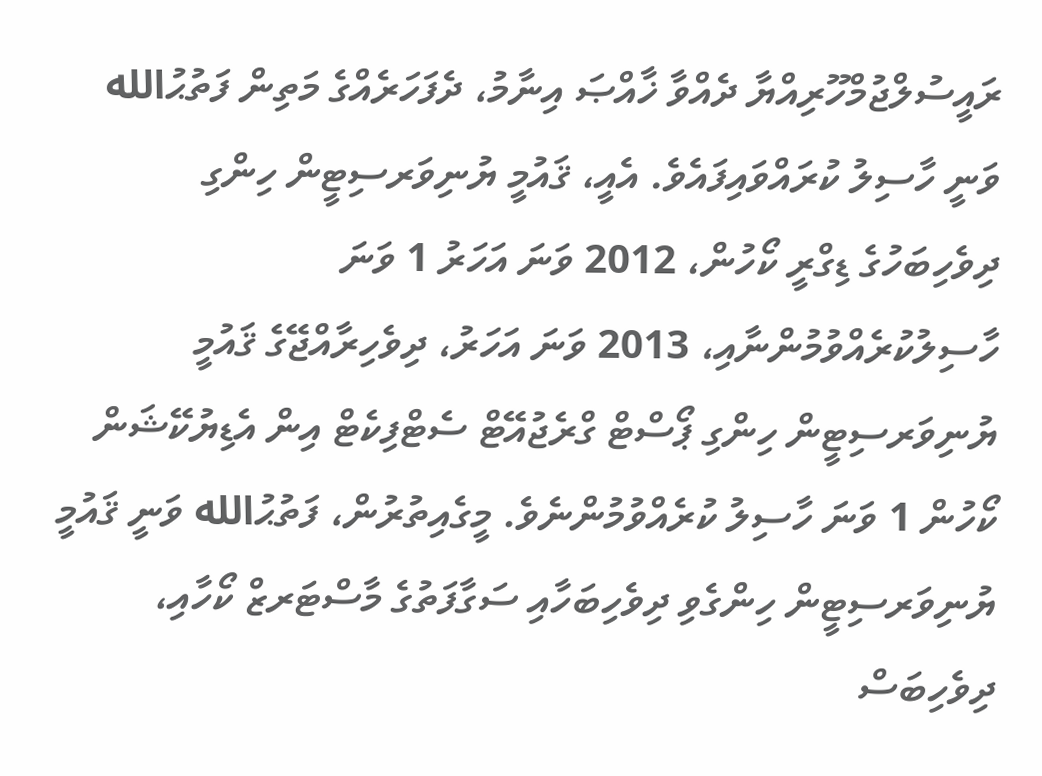ރައީސުލްޖުމްހޫރިއްޔާ ދެއްވާ ޚާއްޞަ އިނާމު، ދެފަހަރެއްގެ މަތިން ފަތުޙުالله ވަނީ ހާސިލު ކުރައްވައިފައެވެ. އެއީ، ޤައުމީ ޔުނިވަރސިޓީން ހިންގި ދިވެހިބަހުގެ ޑިގްރީ ކޯހުން، 2012 ވަނަ އަހަރު 1 ވަނަ ހާސިލުކުރެއްވުމުންނާއި، 2013 ވަނަ އަހަރު، ދިވެހިރާއްޖޭގެ ޤައުމީ ޔުނިވަރސިޓީން ހިންގި ޕޯސްޓް ގްރެޖުއޭޓް ސެޓްފިކެޓް އިން އެޑިޔުކޭޝަން ކޯހުން 1 ވަނަ ހާސިލު ކުރެއްވުމުންނެވެ. މީގެއިތުރުން، ފަތުޙުالله ވަނީ ޤައުމީ ޔުނިވަރސިޓީން ހިންގެވި ދިވެހިބަހާއި ސަގާފަތުގެ މާސްޓަރޒް ކޯހާއި، ދިވެހިބަސް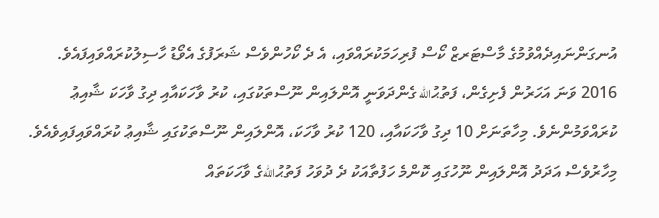އުނގަންނައިދެއްވުމުގެ މާސްޓަރޒް ކޯސް ފުރިހަމަކުރައްވައި، އެ ދެ ކޯހުންވެސް ޝަރަފުގެ އެވޯޑު ހާސިލުކުރައްވައިފައެވެ.
2016 ވަނަ އަހަރުން ފެށިގެން، ފަތުޙުالله ގެންދަވަނީ އޮންލައިން ނޫސްތަކުގައި، ކުރު ވާހަކައާއި ދިގު ވާހަކަ ޝާއިޢު ކުރައްވަމުންނެވެ. މިހާތަނަށް 10 ދިގު ވާހަކައާއި، 120 ކުރު ވާހަކަ، އޮންލައިން ނޫސްތަކުގައި ޝާއިޢު ކުރައްވައިފައިވެއެވެ. މިހާރުވެސް އަދަދު އޮންލައިން ނޫހުގައި ކޮންމެ ހަފުތާއަކު ދެ ދުވަހު ފަތުޙުاللهގެ ވާހަކަތައް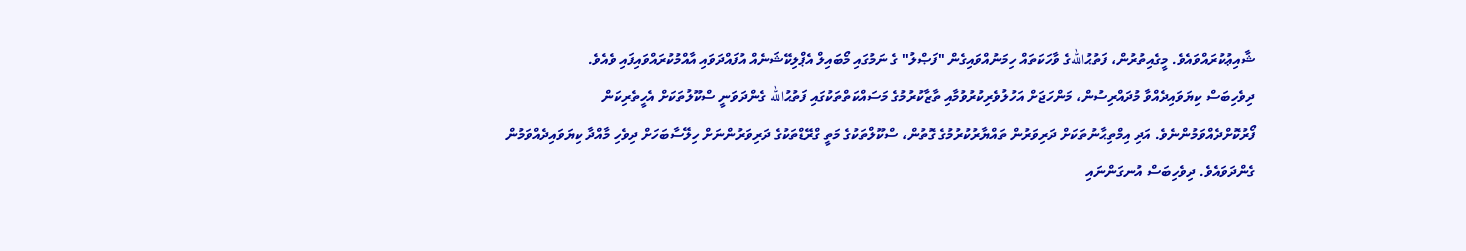ޝާއިޢުކުރައްވައެވެ. މީގެއިތުރުން، ފަތުޙުاللهގެ ވާހަކަތައް ހިމަނުއްވައިގެން "ފަޞްލު" ގެ ނަމުގައި މޯބައިލް އެޕްލިކޭޝަނެއް އުފައްދަވައި އާއްމުކުރައްވައިފައި ވެއެވެ.
ދިވެހިބަސް ކިޔަވައިދެއްވާ މުދައްރިސުން، މަންހަޖަށް އަހުލުވެރިކުރުވުމާއި ތާޒާކުރުމުގެ މަސައްކަތްތަކުގައި ފަތުޙުالله ގެންދަވަނީ ސްކޫލުތަކަށް އެހީތެރިކަން ފޯރުކޮށްދެއްވަމުންނެވެ. އަދި އިމްތިޙާނުތަކަށް ދަރިވަރުން ތައްޔާރުކުރުމުގެ ގޮތުން، ސްކޫލްތަކުގެ މަތީ ގްރޭޑްތަކުގެ ދަރިވަރުންނަށް ހިލޭސާބަހަށް ދިވެހި މާއްދާ ކިޔަވައިދެއްވަމުން ގެންދަވައެވެ. ދިވެހިބަސް އުނގަންނައި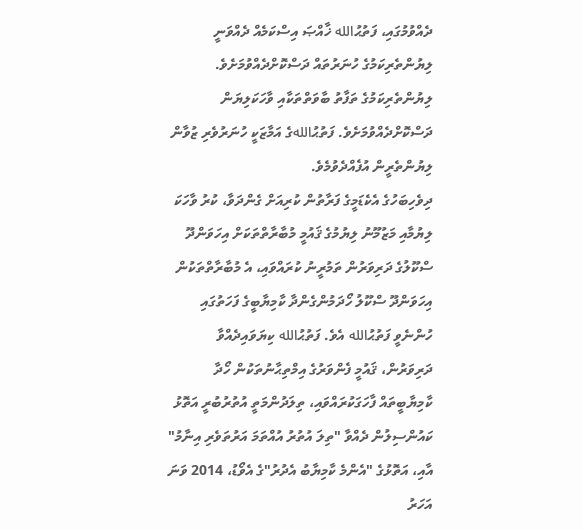ދެއްވުމުގައި، ފަތުޙުالله ޚާއްޞަ އިސްކަމެއް ދެއްވަނީ ލިޔުންތެރިކަމުގެ ހުނަރުތައް ދަސްކޮށްދެއްވުމަށެވެ. ލިޔުންތެރިކަމުގެ ތަފާތު ބާވަތްތަކާއި ވާހަކަލިޔަން ދަސްކޮށްދެއްވުމަށެވެ. ފަތުޙުاللهގެ އަމާޒަކީ ހުނަރުވެރި ޒުވާން ލިޔުންތެރީން އުފެއްދެވުމެވެ.
ދިވެހިބަހުގެ އެކެޑަމީގެ ފަރާތުން ކުރިއަށް ގެންދަވާ، ކުރު ވާހަކަ ލިޔުމާއި މަޒުމޫނު ލިޔުމުގެ ޤައުމީ މުބާރާތްތަކަށް އިހަވަންދޫ ސްކޫލުގެ ދަރިވަރުން ތަމުރީނު ކުރައްވައި، އެ މުބާރާތްތަކުން އިހަވަންދޫ ސްކޫލު ހޯދަމުންގެންދާ ކާމިޔާބީގެ ފަހަތުގައި ހުންނެވީ ފަތުޙުالله އެވެ. ފަތުޙުالله ކިޔަވައިދެއްވާ ދަރިވަރުން، ޤައުމީ ފެންވަރުގެ އިމްތިޙާނުތަކުން ހޯދާ ކާމިޔާބީތައް ފާހަގަކުރައްވައި، ތިލަދުންމަތީ އުތުރުބުރީ އަތޮޅު ކައުންސިލުން ދެއްވާ "ތިލަ އުތުރު އުއްތަމަ އަރުތަވެރި އިނާމު" އާއި، އަތޮޅުގެ "އެންމެ ކާމިޔާބު އެދުރު"ގެ އެވޯޑު، 2014 ވަނަ އަހަރު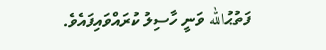ފަތުޙުالله ވަނީ ހާސިލު ކުރައްވައިފައެވެ.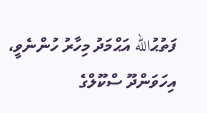ފަތުޙުالله އަޙްމަދު މިހާރު ހުންނެވީ، އިހަވަންދޫ ސްކޫލްގެ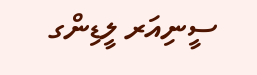ސީނިއަރ ލީޑިންގ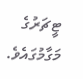ޓީޗަރުގެ މަގާމުގައެވެ.